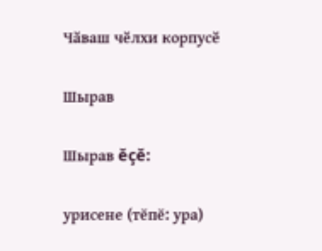Чӑваш чӗлхи корпусӗ

Шырав

Шырав ĕçĕ:

урисене (тĕпĕ: ура)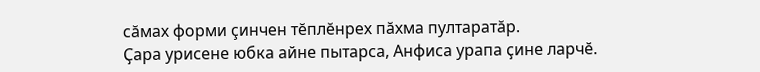сăмах форми çинчен тĕплĕнрех пăхма пултаратăр.
Ҫара урисене юбка айне пытарса, Анфиса урапа ҫине ларчӗ.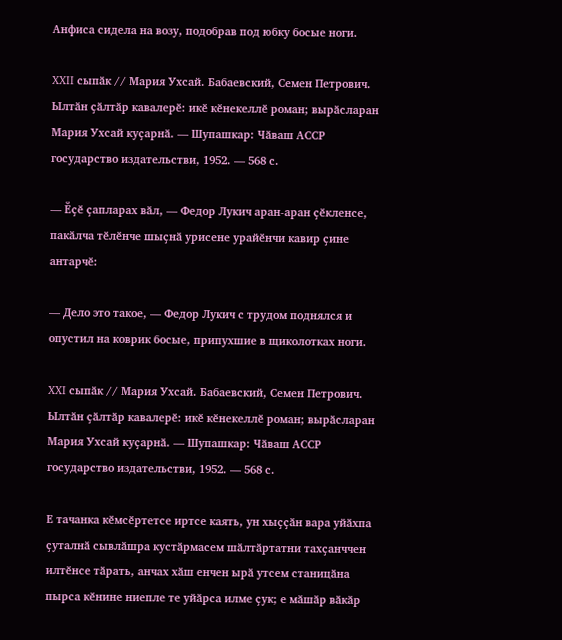Анфиса сидела на возу, подобрав под юбку босые ноги.

XXII сыпӑк // Мария Ухсай. Бабаевский, Семен Петрович. Ылтӑн ҫӑлтӑр кавалерӗ: икӗ кӗнекеллӗ роман; вырӑсларан Мария Ухсай куҫарнӑ. — Шупашкар: Чӑваш АССР государство издательстви, 1952. — 568 с.

— Ӗҫӗ ҫапларах вӑл, — Федор Лукич аран-аран ҫӗкленсе, пакӑлча тӗлӗнче шыҫнӑ урисене урайӗнчи кавир ҫине антарчӗ:

— Дело это такое, — Федор Лукич с трудом поднялся и опустил на коврик босые, припухшие в щиколотках ноги.

XXI сыпӑк // Мария Ухсай. Бабаевский, Семен Петрович. Ылтӑн ҫӑлтӑр кавалерӗ: икӗ кӗнекеллӗ роман; вырӑсларан Мария Ухсай куҫарнӑ. — Шупашкар: Чӑваш АССР государство издательстви, 1952. — 568 с.

Е тачанка кӗмсӗртетсе иртсе каять, ун хыҫҫӑн вара уйӑхпа ҫуталнӑ сывлӑшра кустӑрмасем шӑлтӑртатни тахҫанччен илтӗнсе тӑрать, анчах хӑш енчен ырӑ утсем станицӑна пырса кӗнине ниепле те уйӑрса илме ҫук; е мӑшӑр вӑкӑр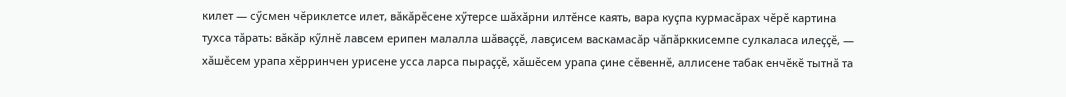килет — сӳсмен чӗриклетсе илет, вӑкӑрӗсене хӳтерсе шӑхӑрни илтӗнсе каять, вара куҫпа курмасӑрах чӗрӗ картина тухса тӑрать: вӑкӑр кӳлнӗ лавсем ерипен малалла шӑваҫҫӗ, лавҫисем васкамасӑр чӑпӑрккисемпе сулкаласа илеҫҫӗ, — хӑшӗсем урапа хӗрринчен урисене усса ларса пыраҫҫӗ, хӑшӗсем урапа ҫине сӗвеннӗ, аллисене табак енчӗкӗ тытнӑ та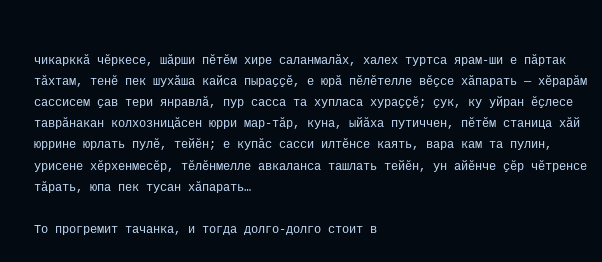чикарккӑ чӗркесе, шӑрши пӗтӗм хире саланмалӑх, халех туртса ярам-ши е пӑртак тӑхтам, тенӗ пек шухӑша кайса пыраҫҫӗ, е юрӑ пӗлӗтелле вӗҫсе хӑпарать — хӗрарӑм сассисем ҫав тери янравлӑ, пур сасса та хупласа хураҫҫӗ; ҫук, ку уйран ӗҫлесе таврӑнакан колхозницӑсен юрри мар-тӑр, куна, ыйӑха путиччен, пӗтӗм станица хӑй юррине юрлать пулӗ, тейӗн; е купӑс сасси илтӗнсе каять, вара кам та пулин, урисене хӗрхенмесӗр, тӗлӗнмелле авкаланса ташлать тейӗн, ун айӗнче ҫӗр чӗтренсе тӑрать, юпа пек тусан хӑпарать…

То прогремит тачанка, и тогда долго-долго стоит в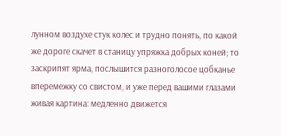лунном воздухе стук колес и трудно понять, по какой же дороге скачет в станицу упряжка добрых коней; то заскрипят ярма, послышится разноголосое цобканье вперемежку со свистом, и уже перед вашими глазами живая картина: медленно движется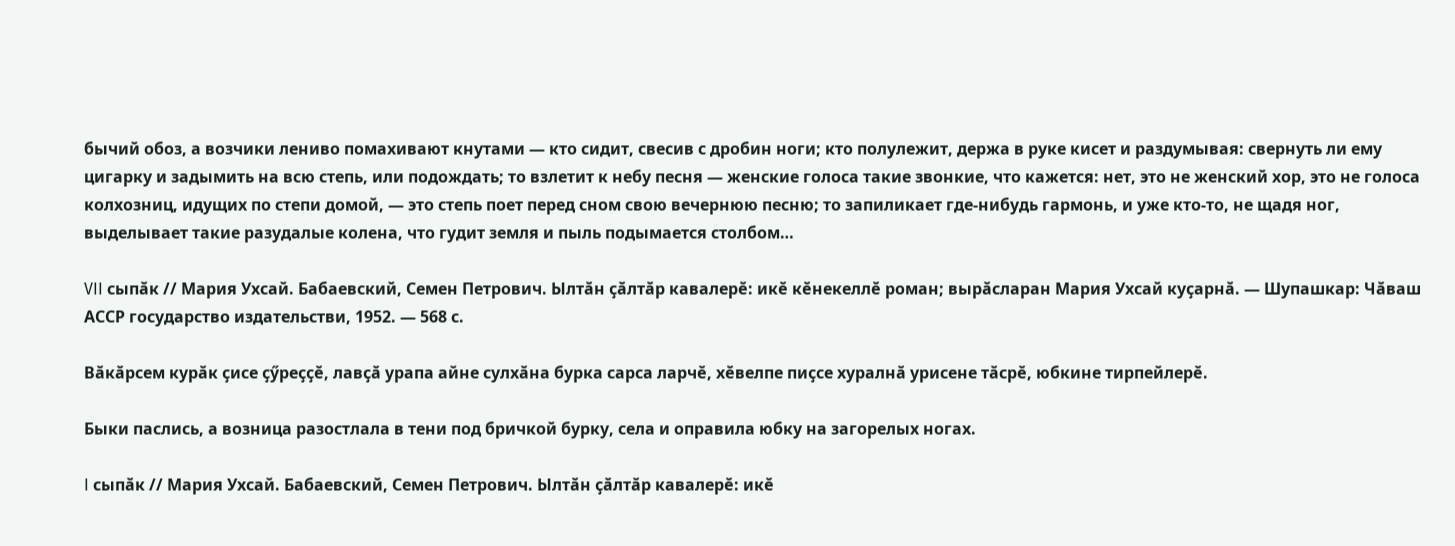бычий обоз, а возчики лениво помахивают кнутами — кто сидит, свесив с дробин ноги; кто полулежит, держа в руке кисет и раздумывая: свернуть ли ему цигарку и задымить на всю степь, или подождать; то взлетит к небу песня — женские голоса такие звонкие, что кажется: нет, это не женский хор, это не голоса колхозниц, идущих по степи домой, — это степь поет перед сном свою вечернюю песню; то запиликает где-нибудь гармонь, и уже кто-то, не щадя ног, выделывает такие разудалые колена, что гудит земля и пыль подымается столбом…

VII сыпӑк // Мария Ухсай. Бабаевский, Семен Петрович. Ылтӑн ҫӑлтӑр кавалерӗ: икӗ кӗнекеллӗ роман; вырӑсларан Мария Ухсай куҫарнӑ. — Шупашкар: Чӑваш АССР государство издательстви, 1952. — 568 с.

Вӑкӑрсем курӑк ҫисе ҫӳреҫҫӗ, лавҫӑ урапа айне сулхӑна бурка сарса ларчӗ, хӗвелпе пиҫсе хуралнӑ урисене тӑсрӗ, юбкине тирпейлерӗ.

Быки паслись, а возница разостлала в тени под бричкой бурку, села и оправила юбку на загорелых ногах.

I сыпӑк // Мария Ухсай. Бабаевский, Семен Петрович. Ылтӑн ҫӑлтӑр кавалерӗ: икӗ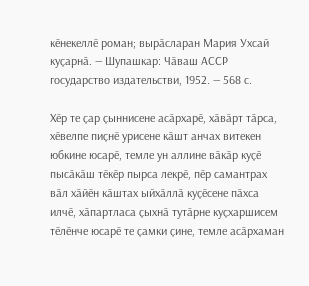кӗнекеллӗ роман; вырӑсларан Мария Ухсай куҫарнӑ. — Шупашкар: Чӑваш АССР государство издательстви, 1952. — 568 с.

Хӗр те ҫар ҫыннисене асӑрхарӗ, хӑвӑрт тӑрса, хӗвелпе пиҫнӗ урисене кӑшт анчах витекен юбкине юсарӗ, темле ун аллине вӑкӑр куҫӗ пысӑкӑш тӗкӗр пырса лекрӗ, пӗр самантрах вӑл хӑйӗн кӑштах ыйхӑллӑ куҫӗсене пӑхса илчӗ, хӑпартласа ҫыхнӑ тутӑрне куҫхаршисем тӗлӗнче юсарӗ те ҫамки ҫине, темле асӑрхаман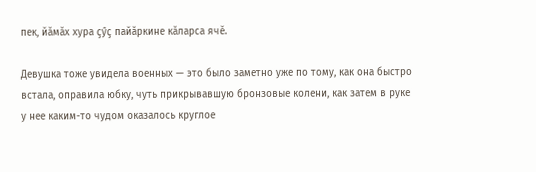пек, йӑмӑх хура ҫӳҫ пайӑркине кӑларса ячӗ.

Девушка тоже увидела военных — это было заметно уже по тому, как она быстро встала, оправила юбку, чуть прикрывавшую бронзовые колени, как затем в руке у нее каким-то чудом оказалось круглое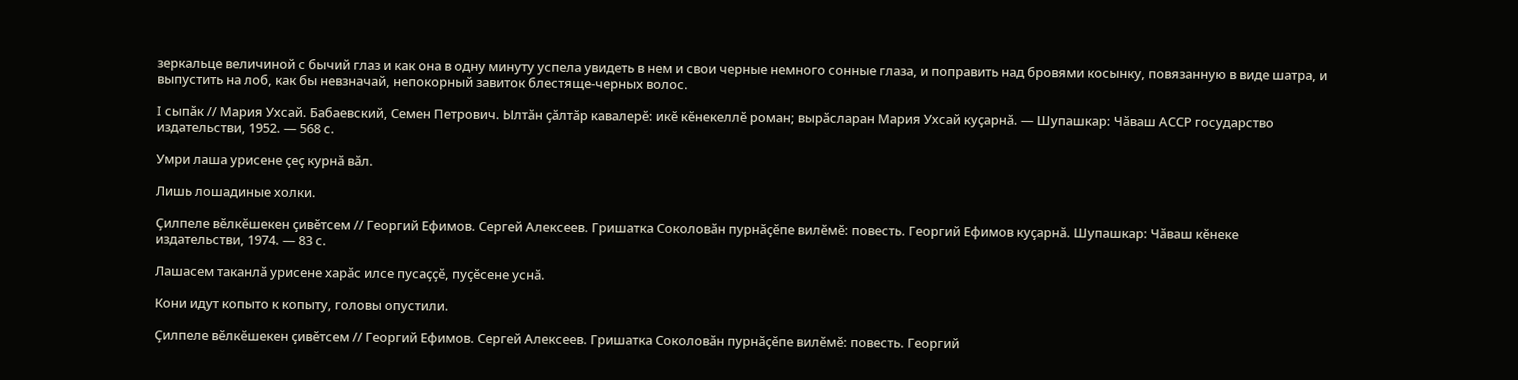зеркальце величиной с бычий глаз и как она в одну минуту успела увидеть в нем и свои черные немного сонные глаза, и поправить над бровями косынку, повязанную в виде шатра, и выпустить на лоб, как бы невзначай, непокорный завиток блестяще-черных волос.

I сыпӑк // Мария Ухсай. Бабаевский, Семен Петрович. Ылтӑн ҫӑлтӑр кавалерӗ: икӗ кӗнекеллӗ роман; вырӑсларан Мария Ухсай куҫарнӑ. — Шупашкар: Чӑваш АССР государство издательстви, 1952. — 568 с.

Умри лаша урисене ҫеҫ курнӑ вӑл.

Лишь лошадиные холки.

Ҫилпеле вӗлкӗшекен ҫивӗтсем // Георгий Ефимов. Сергей Алексеев. Гришатка Соколовӑн пурнӑҫӗпе вилӗмӗ: повесть. Георгий Ефимов куҫарнӑ. Шупашкар: Чӑваш кӗнеке издательстви, 1974. — 83 с.

Лашасем таканлӑ урисене харӑс илсе пусаҫҫӗ, пуҫӗсене уснӑ.

Кони идут копыто к копыту, головы опустили.

Ҫилпеле вӗлкӗшекен ҫивӗтсем // Георгий Ефимов. Сергей Алексеев. Гришатка Соколовӑн пурнӑҫӗпе вилӗмӗ: повесть. Георгий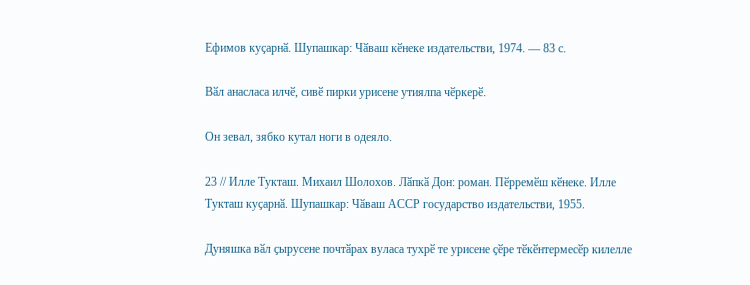Ефимов куҫарнӑ. Шупашкар: Чӑваш кӗнеке издательстви, 1974. — 83 с.

Вӑл анасласа илчӗ, сивӗ пирки урисене утиялпа чӗркерӗ.

Он зевал, зябко кутал ноги в одеяло.

23 // Илле Тукташ. Михаил Шолохов. Лӑпкӑ Дон: роман. Пӗрремӗш кӗнеке. Илле Тукташ куҫарнӑ. Шупашкар: Чӑваш АССР государство издательстви, 1955.

Дуняшка вӑл ҫырусене почтӑрах вуласа тухрӗ те урисене ҫӗре тӗкӗнтермесӗр килелле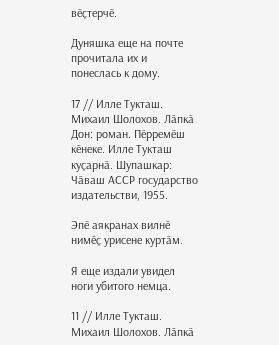вӗҫтерчӗ.

Дуняшка еще на почте прочитала их и понеслась к дому.

17 // Илле Тукташ. Михаил Шолохов. Лӑпкӑ Дон: роман. Пӗрремӗш кӗнеке. Илле Тукташ куҫарнӑ. Шупашкар: Чӑваш АССР государство издательстви, 1955.

Эпӗ аякранах вилнӗ нимӗҫ урисене куртӑм.

Я еще издали увидел ноги убитого немца.

11 // Илле Тукташ. Михаил Шолохов. Лӑпкӑ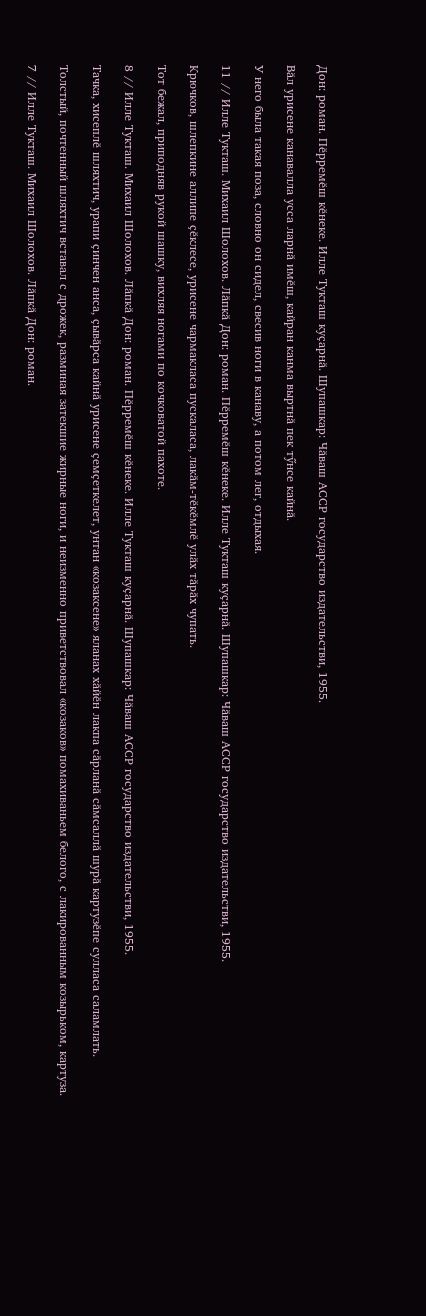Дон: роман. Пӗрремӗш кӗнеке. Илле Тукташ куҫарнӑ. Шупашкар: Чӑваш АССР государство издательстви, 1955.

Вӑл урисене канавалла усса ларнӑ имӗш, кайран канма выртнӑ пек тӳнсе кайнӑ.

У него была такая поза, словно он сидел, свесив ноги в канаву, а потом лег, отдыхая.

11 // Илле Тукташ. Михаил Шолохов. Лӑпкӑ Дон: роман. Пӗрремӗш кӗнеке. Илле Тукташ куҫарнӑ. Шупашкар: Чӑваш АССР государство издательстви, 1955.

Крючков, шлепкине аллипе ҫӗклесе, урисене чармакласа пускаласа, лакӑм-тӗкӗмлӗ улӑх тӑрӑх чупать.

Тот бежал, приподняв рукой шашку, вихляя ногами по кочковатой пахоте.

8 // Илле Тукташ. Михаил Шолохов. Лӑпкӑ Дон: роман. Пӗрремӗш кӗнеке. Илле Тукташ куҫарнӑ. Шупашкар: Чӑваш АССР государство издательстви, 1955.

Тачка, хисеплӗ шляхтич, урапи ҫинчен анса, ҫывӑрса кайнӑ урисене ҫемҫеткелет, унтан «козаксене» яланах хӑйӗн лакпа сӑрланӑ сӑмсаллӑ шурӑ картузӗпе сулласа саламлать.

Толстый, почтенный шляхтич вставал с дрожек, разминая затекшие жирные ноги, и неизменно приветствовал «козаков» помахиваньем белого, с лакированным козырьком, картуза.

7 // Илле Тукташ. Михаил Шолохов. Лӑпкӑ Дон: роман.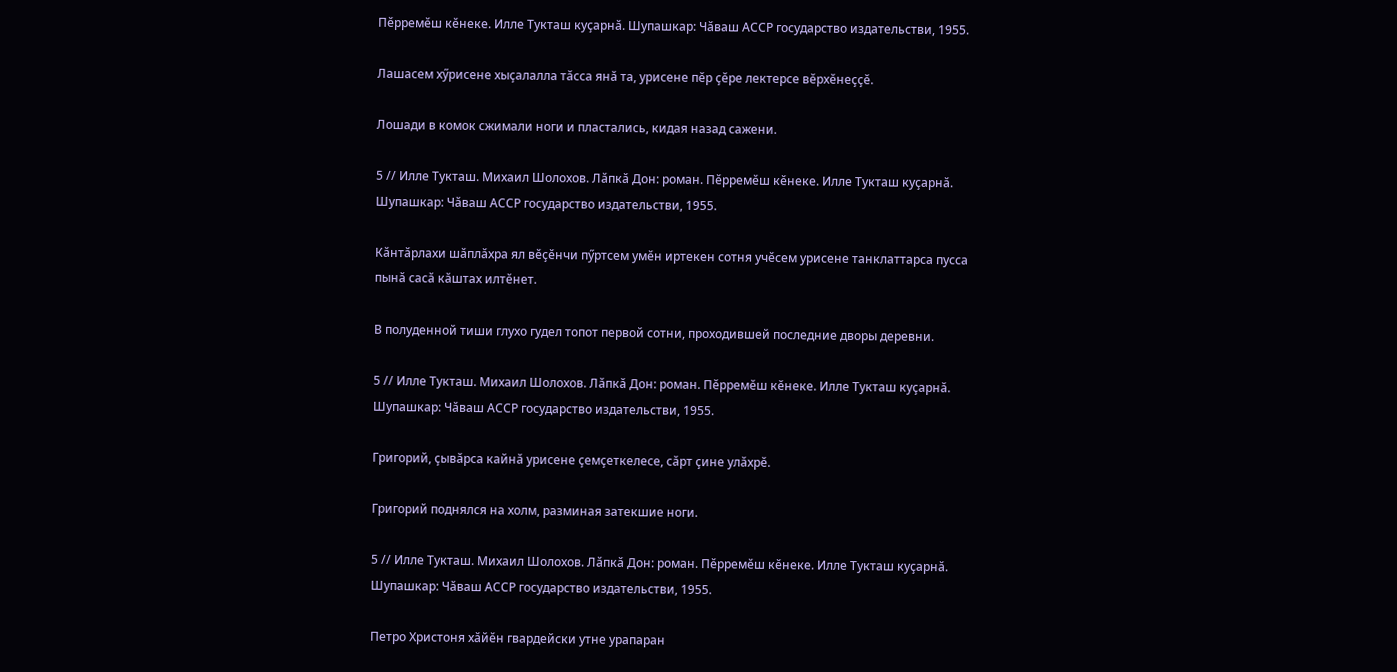Пӗрремӗш кӗнеке. Илле Тукташ куҫарнӑ. Шупашкар: Чӑваш АССР государство издательстви, 1955.

Лашасем хӳрисене хыҫалалла тӑсса янӑ та, урисене пӗр ҫӗре лектерсе вӗрхӗнеҫҫӗ.

Лошади в комок сжимали ноги и пластались, кидая назад сажени.

5 // Илле Тукташ. Михаил Шолохов. Лӑпкӑ Дон: роман. Пӗрремӗш кӗнеке. Илле Тукташ куҫарнӑ. Шупашкар: Чӑваш АССР государство издательстви, 1955.

Кӑнтӑрлахи шӑплӑхра ял вӗҫӗнчи пӳртсем умӗн иртекен сотня учӗсем урисене танклаттарса пусса пынӑ сасӑ кӑштах илтӗнет.

В полуденной тиши глухо гудел топот первой сотни, проходившей последние дворы деревни.

5 // Илле Тукташ. Михаил Шолохов. Лӑпкӑ Дон: роман. Пӗрремӗш кӗнеке. Илле Тукташ куҫарнӑ. Шупашкар: Чӑваш АССР государство издательстви, 1955.

Григорий, ҫывӑрса кайнӑ урисене ҫемҫеткелесе, сӑрт ҫине улӑхрӗ.

Григорий поднялся на холм, разминая затекшие ноги.

5 // Илле Тукташ. Михаил Шолохов. Лӑпкӑ Дон: роман. Пӗрремӗш кӗнеке. Илле Тукташ куҫарнӑ. Шупашкар: Чӑваш АССР государство издательстви, 1955.

Петро Христоня хӑйӗн гвардейски утне урапаран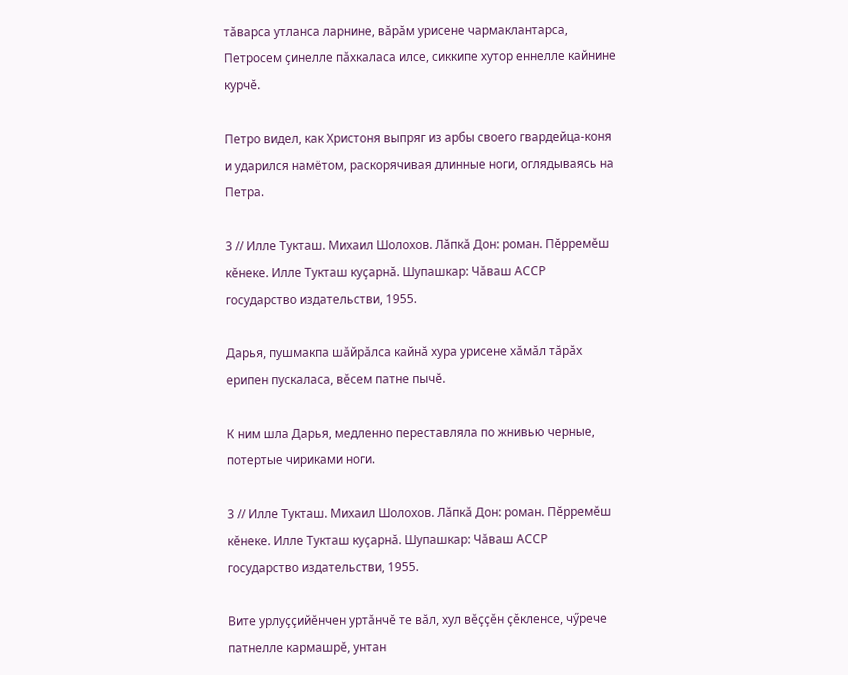тӑварса утланса ларнине, вӑрӑм урисене чармаклантарса, Петросем ҫинелле пӑхкаласа илсе, сиккипе хутор еннелле кайнине курчӗ.

Петро видел, как Христоня выпряг из арбы своего гвардейца-коня и ударился намётом, раскорячивая длинные ноги, оглядываясь на Петра.

3 // Илле Тукташ. Михаил Шолохов. Лӑпкӑ Дон: роман. Пӗрремӗш кӗнеке. Илле Тукташ куҫарнӑ. Шупашкар: Чӑваш АССР государство издательстви, 1955.

Дарья, пушмакпа шӑйрӑлса кайнӑ хура урисене хӑмӑл тӑрӑх ерипен пускаласа, вӗсем патне пычӗ.

К ним шла Дарья, медленно переставляла по жнивью черные, потертые чириками ноги.

3 // Илле Тукташ. Михаил Шолохов. Лӑпкӑ Дон: роман. Пӗрремӗш кӗнеке. Илле Тукташ куҫарнӑ. Шупашкар: Чӑваш АССР государство издательстви, 1955.

Вите урлуҫҫийӗнчен уртӑнчӗ те вӑл, хул вӗҫҫӗн ҫӗкленсе, чӳрече патнелле кармашрӗ, унтан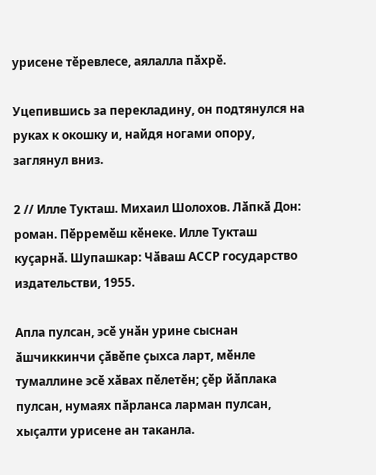урисене тӗревлесе, аялалла пӑхрӗ.

Уцепившись за перекладину, он подтянулся на руках к окошку и, найдя ногами опору, заглянул вниз.

2 // Илле Тукташ. Михаил Шолохов. Лӑпкӑ Дон: роман. Пӗрремӗш кӗнеке. Илле Тукташ куҫарнӑ. Шупашкар: Чӑваш АССР государство издательстви, 1955.

Апла пулсан, эсӗ унӑн урине сыснан ӑшчиккинчи ҫӑвӗпе ҫыхса ларт, мӗнле тумаллине эсӗ хӑвах пӗлетӗн; ҫӗр йӑплака пулсан, нумаях пӑрланса ларман пулсан, хыҫалти урисене ан таканла.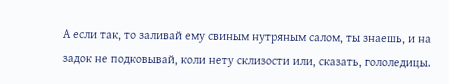А если так, то заливай ему свиным нутряным салом, ты знаешь, и на задок не подковывай, коли нету склизости или, сказать, гололедицы.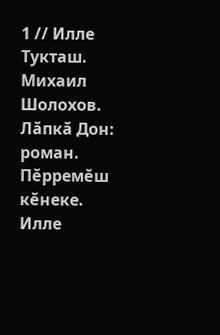1 // Илле Тукташ. Михаил Шолохов. Лӑпкӑ Дон: роман. Пӗрремӗш кӗнеке. Илле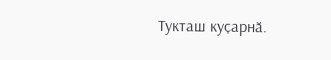Тукташ куҫарнӑ.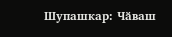Шупашкар: Чӑваш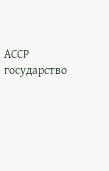АССР государство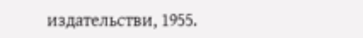издательстви, 1955.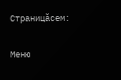Страницăсем:

Меню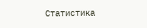Статистика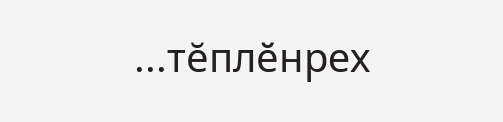...тĕплӗнрех